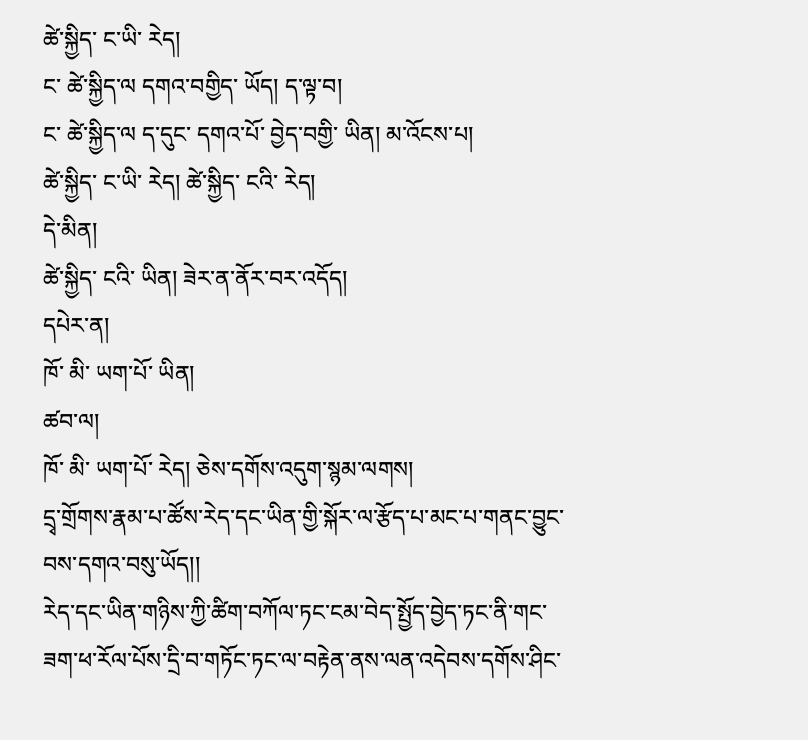ཚེ་སྐྱིད་ ང་ཡི་ རེད།
ང་ ཚེ་སྐྱིད་ལ དགའ་བགྱིད་ ཡོད། ད་ལྟ་བ།
ང་ ཚེ་སྐྱིད་ལ ད་དུང་ དགའ་པོ་ བྱེད་བགྱི་ ཡིན། མ་འོངས་པ།
ཚེ་སྐྱིད་ ང་ཡི་ རེད། ཚེ་སྐྱིད་ ངའི་ རེད།
དེ་མིན།
ཚེ་སྐྱིད་ ངའི་ ཡིན། ཟེར་ན་ནོར་བར་འདོད།
དཔེར་ན།
ཁོ་ མི་ ཡག་པོ་ ཡིན།
ཚབ་ལ།
ཁོ་ མི་ ཡག་པོ་ རེད། ཅེས་དགོས་འདུག་སྙམ་ལགས།
དྲྭ་གྲོགས་རྣམ་པ་ཚོས་རེད་དང་ཡིན་གྱི་སྐོར་ལ་རྩོད་པ་མང་པ་གནང་བྱུང་བས་དགའ་བསུ་ཡོད།།
རེད་དང་ཡིན་གཉིས་ཀྱི་ཚིག་བཀོལ་ཏང་ངམ་བེད་སྤྱོད་བྱེད་ཏང་ནི་གང་ཟག་ཕ་རོལ་པོས་དྲི་བ་གཏོང་ཏང་ལ་བརྟེན་ནས་ལན་འདེབས་དགོས་ཤིང་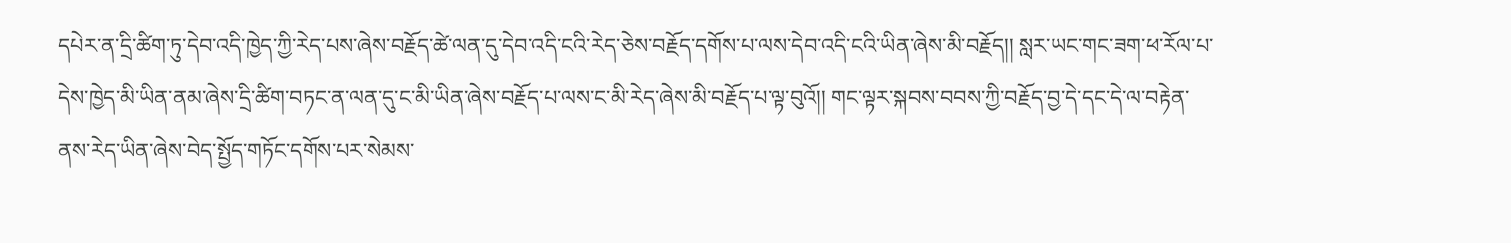དཔེར་ན་དྲི་ཚིག་ཏུ་དེབ་འདི་ཁྱེད་ཀྱི་རེད་པས་ཞེས་བརྗོད་ཚེ་ལན་དུ་དེབ་འདི་ངའི་རེད་ཅེས་བརྗོད་དགོས་པ་ལས་དེབ་འདི་ངའི་ཡིན་ཞེས་མི་བརྗོད།། སླར་ཡང་གང་ཟག་ཕ་རོལ་པ་དེས་ཁྱེད་མི་ཡིན་ནམ་ཞེས་དྲི་ཚིག་བཏང་ན་ལན་དུ་ང་མི་ཡིན་ཞེས་བརྗོད་པ་ལས་ང་མི་རེད་ཞེས་མི་བརྗོད་པ་ལྟ་བུའོ།། གང་ལྟར་སྐབས་བབས་ཀྱི་བརྗོད་བྱ་དེ་དང་དེ་ལ་བརྟེན་ནས་རེད་ཡིན་ཞེས་བེད་སྤྱོད་གཏོང་དགོས་པར་སེམས་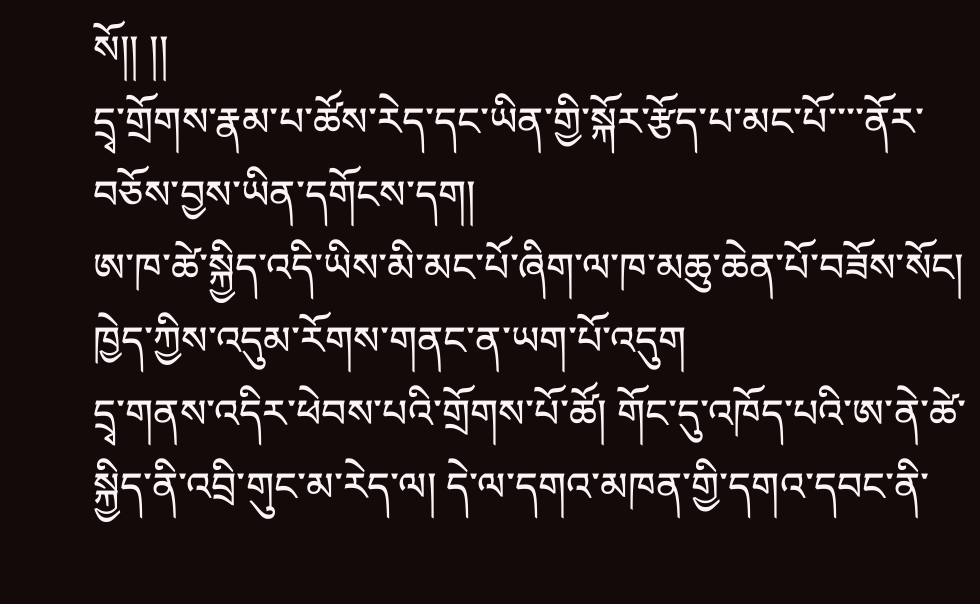སོ།། །།
དྲྭ་གྲོགས་རྣམ་པ་ཚོས་རེད་དང་ཡིན་གྱི་སྐོར་རྩོད་པ་མང་པོ་་་་ནོར་བཅོས་བྱས་ཡིན་དགོངས་དག།
ཨ་ཁ་ཚེ་སྐྱིད་འདི་ཡིས་མི་མང་པོ་ཞིག་ལ་ཁ་མཆུ་ཆེན་པོ་བཟོས་སོང། ཁྱེད་ཀྱིས་འདུམ་རོགས་གནང་ན་ཡག་པོ་འདུག
དྲྭ་གནས་འདིར་ཕེབས་པའི་གྲོགས་པོ་ཚོ། གོང་དུ་འཁོད་པའི་ཨ་ནེ་ཚེ་སྐྱིད་ནི་འབྲི་གུང་མ་རེད་ལ། དེ་ལ་དགའ་མཁན་གྱི་དགའ་དབང་ནི་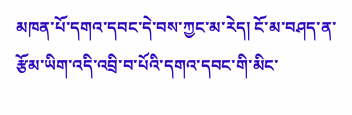མཁན་པོ་དགའ་དབང་དེ་བས་ཀྱང་མ་རེད། ངོ་མ་བཤད་ན་རྩོམ་ཡིག་འདི་འབྲི་བ་པོའི་དགའ་དབང་གི་མིང་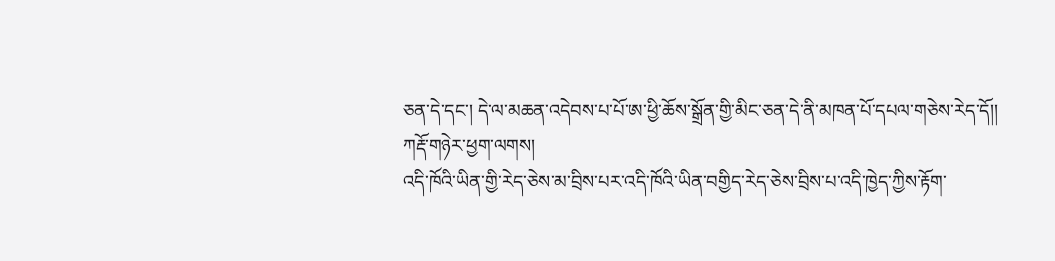ཅན་དེ་དང་། དེ་ལ་མཆན་འདེབས་པ་པོ་ཨ་ཕྱི་ཆོས་སྒྲོན་གྱི་མིང་ཅན་དེ་ནི་མཁན་པོ་དཔལ་གཅེས་རེད་དོ།།
ཀརྡོ་གཉེར་ཕྱག་ལགས།
འདི་ཁོའི་ཡིན་གྱི་རེད་ཅེས་མ་བྲིས་པར་འདི་ཁོའི་ཡིན་བགྱིད་རེད་ཅེས་བྲིས་པ་འདི་ཁྱེད་ཀྱིས་རྟོག་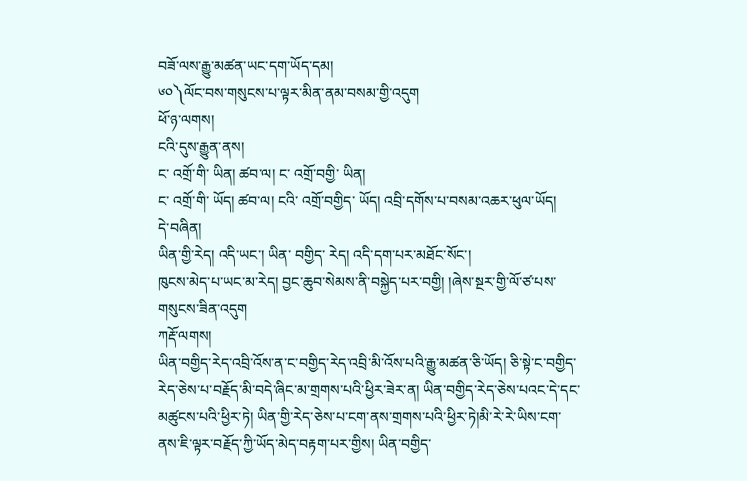བཟོ་ལས་རྒྱུ་མཚན་ཡང་དག་ཡོད་དམ།
༦༠༽ལོང་བས་གསུངས་པ་ལྟར་མིན་ནམ་བསམ་གྱི་འདུག
ཕོ་ཉ་ལགས།
ངའི་དུས་རྒྱུན་ནས།
ང་ འགྲོ་གི་ ཡིན། ཚབ་ལ། ང་ འགྲོ་བགྱི་ ཡིན།
ང་ འགྲོ་གི་ ཡོད། ཚབ་ལ། ངའི་ འགྲོ་བགྱིད་ ཡོད། འབྲི་དགོས་པ་བསམ་འཆར་ཕུལ་ཡོད།
དེ་བཞིན།
ཡིན་གྱི་རེད། འདི་ཡང་། ཡིན་ བགྱིད་ རེད། འདི་དག་པར་མཐོང་སོང་།
ཁུངས་མེད་པ་ཡང་མ་རེད། བྱང་ཆུབ་སེམས་ནི་བསྐྱེད་པར་བགྱི། །ཞེས་སྔར་གྱི་ལོ་ཙ་པས་གསུངས་ཟིན་འདུག
ཀརྡོ་ལགས།
ཡིན་བགྱིད་རེད་འབྲི་འོས་ན་ང་བགྱིད་རེད་འབྲི་མི་འོས་པའི་རྒྱུ་མཚན་ཅི་ཡོད། ཅི་སྟེ་ང་བགྱིད་རེད་ཅེས་པ་བརྗོད་མི་བདེ་ཞིང་མ་གྲགས་པའི་ཕྱིར་ཟེར་ན། ཡིན་བགྱིད་རེད་ཅེས་པའང་དེ་དང་མཚུངས་པའི་ཕྱིར་ཏེ། ཡིན་གྱི་རེད་ཅེས་པ་ངག་ནས་གྲགས་པའི་ཕྱིར་ཏེ།མི་རེ་རེ་ཡིས་ངག་ནས་ཇི་ལྟར་བརྗོད་ཀྱི་ཡོད་མེད་བརྟག་པར་གྱིས། ཡིན་བགྱིད་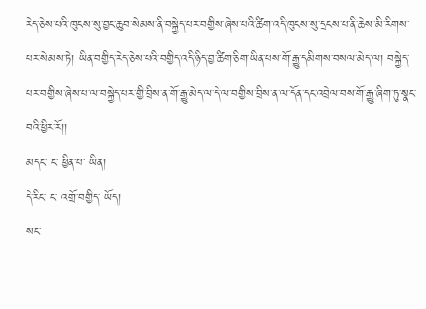རེད་ཅེས་པའི་ཁུངས་སུ་བྱང་ཆུབ་སེམས་ནི་བསྐྱེད་པར་བགྱིས་ཞེས་པའི་ཚིག་འདི་ཁུངས་སུ་དྲངས་པ་ནི་ཆེས་མི་རིགས་པར་སེམས་ཏེ། ཡིན་བགྱིད་རེད་ཅེས་པའི་བགྱིད་འདི་ཉིད་བྱ་ཚིག་ཅིག་ཡིན་པས་གོ་རྒྱུ་དམིགས་བསལ་མེད་ལ། བསྐྱེད་པར་བགྱིས་ཞེས་པ་ལ་བསྐྱེད་པར་གྱི་བྲིས་ན་གོ་རྒྱུ་མེད་ལ་དེ་ལ་བགྱིས་བྲིས་ན་ལ་དོན་དང་འབྲེལ་བས་གོ་རྒྱུ་ཞིག་ཏུ་སྣང་བའི་ཕྱིར་རོ།།
མདང་ ང་ ཕྱིན་པ་ ཡིན།
དེ་རིང་ ང་ འགྲོ་བགྱིད་ ཡོད།
སང་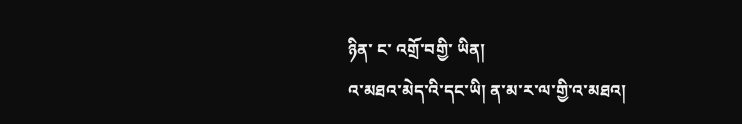ཉིན་ ང་ འགྲོ་བགྱི་ ཡིན།
འ་མཐའ་མེད་འི་དང་ཡི། ན་མ་ར་ལ་གྱི་འ་མཐའ།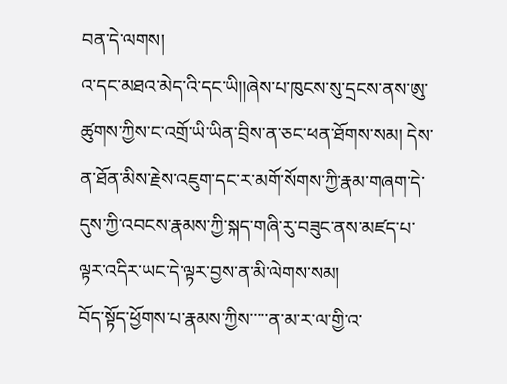བན་དེ་ལགས།
འ་དང་མཐའ་མེད་འི་དང་ཡི།།ཞེས་པ་ཁུངས་སུ་དྲངས་ནས་ཨུ་ཚུགས་ཀྱིས་ང་འགྲོ་ཡི་ཡིན་བྲིས་ན་ཅང་ཕན་ཐོགས་སམ། དེས་ན་ཐོན་མིས་རྗེས་འཇུག་དང་ར་མགོ་སོགས་ཀྱི་རྣམ་གཞག་དེ་དུས་ཀྱི་འབངས་རྣམས་ཀྱི་སྐད་གཞི་རུ་བཟུང་ནས་མཛད་པ་ལྟར་འདིར་ཡང་དེ་ལྟར་བྱས་ན་མི་ལེགས་སམ།
བོད་སྟོད་ཕྱོགས་པ་རྣམས་ཀྱིས་་་་་ན་མ་ར་ལ་གྱི་འ་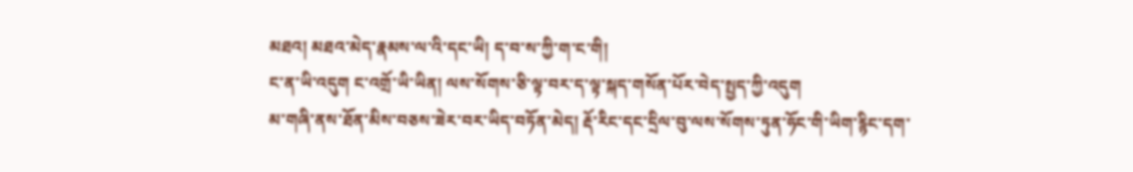མཐའ། མཐའ་མེད་རྣམས་ལ་འི་དང་ཡི། ད་བ་ས་ཀྱི་ག་ང་གི།
ང་ན་ཡི་འདུག ང་འགྲོ་ཡི་ཡིན། ལས་སོགས་ཅི་ལྟ་བར་ད་ལྟ་སྐད་གསོན་པོར་བེད་སྤྱད་ཀྱི་འདུག
མ་གཞི་ནས་ཐོན་མིས་བཅས་ཟེར་བར་ཡིད་བཏོན་མེད། རྡོ་རིང་དང་དྲིལ་བུ་ལས་སོགས་ཏུན་ཧོང་གི་ཡིག་རྙིང་དག་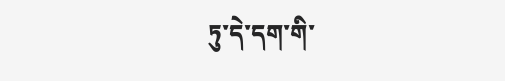ཏུ་དེ་དག་གི་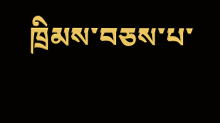ཁྲིམས་བཅས་པ་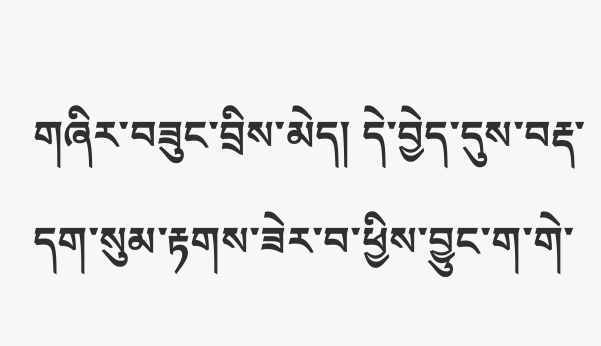གཞིར་བཟུང་བྲིས་མེད། དེ་བྱེད་དུས་བརྡ་དག་སུམ་རྟགས་ཟེར་བ་ཕྱིས་བྱུང་ག་གེ་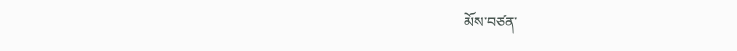མོས་བཙན་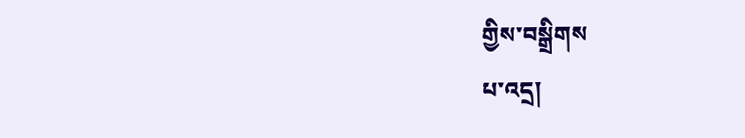གྱིས་བསྒྲིགས
པ་འདྲ།